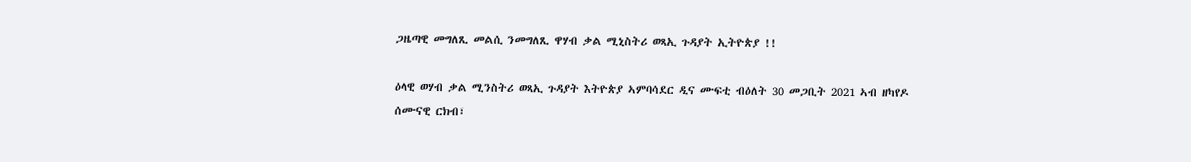ጋዜጣዊ መግለጺ መልሲ ንመግለጺ ዋሃብ ቃል ሚኒስትሪ ወጻኢ ጉዳያት ኢትዮጵያ !!

ዕላዊ ወሃብ ቃል ሚንስትሪ ወጻኢ ጉዳያት እትዮጵያ ኣምባሳደር ዲና ሙፍቲ ብዕለት 30 መጋቢት 2021 ኣብ ዘካየዶ ሰሙናዊ ርክብ፣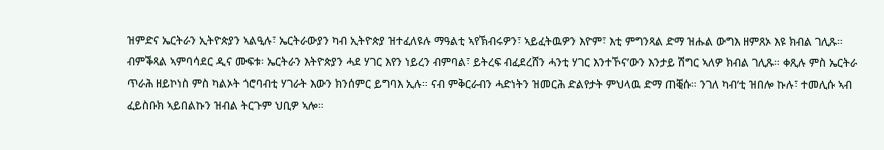ዝምድና ኤርትራን ኢትዮጵያን ኣልዒሉ፣ ኤርትራውያን ካብ ኢትዮጵያ ዝተፈለዩሉ ማዓልቲ ኣየኽብሩዎን፣ ኣይፈትዉዎን እዮም፣ እቲ ምግንጻል ድማ ዝሑል ውግእ ዘምጸኦ እዩ ክብል ገሊጹ። ብምቕጻል ኣምባሳደር ዲና ሙፍቱ፡ ኤርትራን እትዮጵያን ሓደ ሃገር እየን ነይረን ብምባል፣ ይትረፍ ብፈደረሸን ሓንቲ ሃገር እንተኾና’ውን እንታይ ሽግር ኣለዎ ክብል ገሊጹ። ቀጺሉ ምስ ኤርትራ ጥራሕ ዘይኮነስ ምስ ካልኦት ጎሮባብቲ ሃገራት እውን ክንሰምር ይግባእ ኢሉ። ናብ ምቅርራብን ሓድነትን ዝመርሕ ድልየታት ምህላዉ ድማ ጠቒሱ። ንገለ ካብ’ቲ ዝበሎ ኩሉ፣ ተመሊሱ ኣብ ፈይስቡክ ኣይበልኩን ዝብል ትርጉም ህቢዎ ኣሎ።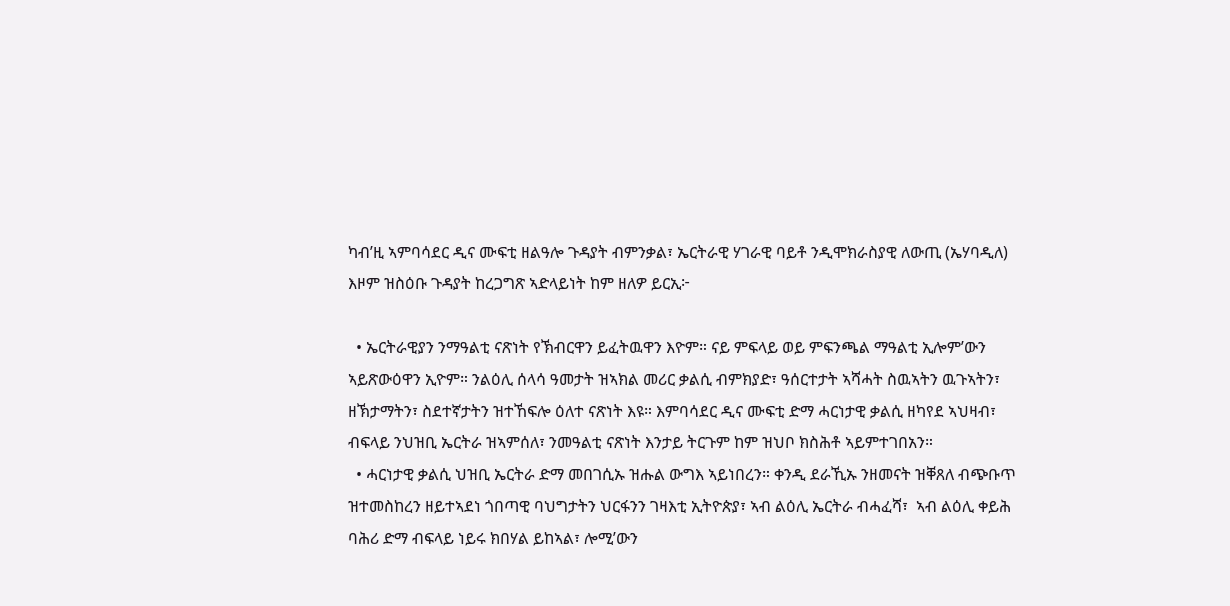ካብ’ዚ ኣምባሳደር ዲና ሙፍቲ ዘልዓሎ ጉዳያት ብምንቃል፣ ኤርትራዊ ሃገራዊ ባይቶ ንዲሞክራስያዊ ለውጢ (ኤሃባዲለ) እዞም ዝስዕቡ ጉዳያት ከረጋግጽ ኣድላይነት ከም ዘለዎ ይርኢ፦

  • ኤርትራዊያን ንማዓልቲ ናጽነት የኽብርዋን ይፈትዉዋን እዮም። ናይ ምፍላይ ወይ ምፍንጫል ማዓልቲ ኢሎም’ውን ኣይጽውዕዋን ኢዮም። ንልዕሊ ሰላሳ ዓመታት ዝኣክል መሪር ቃልሲ ብምክያድ፣ ዓሰርተታት ኣሻሓት ስዉኣትን ዉጉኣትን፣ ዘኽታማትን፣ ስደተኛታትን ዝተኸፍሎ ዕለተ ናጽነት እዩ። እምባሳደር ዲና ሙፍቲ ድማ ሓርነታዊ ቃልሲ ዘካየደ ኣህዛብ፣ ብፍላይ ንህዝቢ ኤርትራ ዝኣምሰለ፣ ንመዓልቲ ናጽነት እንታይ ትርጉም ከም ዝህቦ ክስሕቶ ኣይምተገበአን።
  • ሓርነታዊ ቃልሲ ህዝቢ ኤርትራ ድማ መበገሲኡ ዝሑል ውግእ ኣይነበረን። ቀንዲ ደራኺኡ ንዘመናት ዝቐጸለ ብጭቡጥ ዝተመስከረን ዘይተኣደነ ጎበጣዊ ባህግታትን ህርፋንን ገዛእቲ ኢትዮጵያ፣ ኣብ ልዕሊ ኤርትራ ብሓፈሻ፣  ኣብ ልዕሊ ቀይሕ ባሕሪ ድማ ብፍላይ ነይሩ ክበሃል ይከኣል፣ ሎሚ’ውን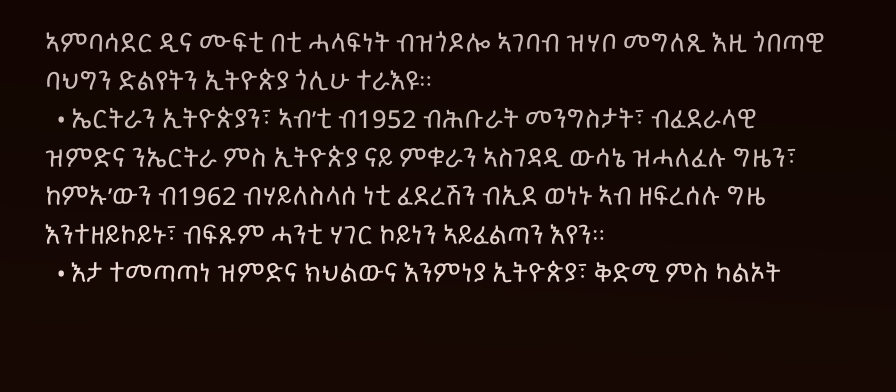ኣምባሳደር ዲና ሙፍቲ በቲ ሓላፍነት ብዝጎዶሎ ኣገባብ ዝሃቦ መግለጺ እዚ ጎበጣዊ ባህግን ድልየትን ኢትዮጵያ ጎሊሁ ተራእዩ።
  • ኤርትራን ኢትዮጵያን፣ ኣብ’ቲ ብ1952 ብሕቡራት መንግስታት፣ ብፈደራላዊ ዝምድና ንኤርትራ ምስ ኢትዮጵያ ናይ ምቁራን ኣስገዳዲ ውሳኔ ዝሓለፈሉ ግዜን፣ ከምኡ’ውን ብ1962 ብሃይለስላሰ ነቲ ፈደረሽን ብኢደ ወነኑ ኣብ ዘፍረሰሉ ግዜ እንተዘይኮይኑ፣ ብፍጹም ሓንቲ ሃገር ኮይነን ኣይፈልጣን እየን።
  • እታ ተመጣጣነ ዝምድና ክህልውና እንምነያ ኢትዮጵያ፣ ቅድሚ ምስ ካልኦት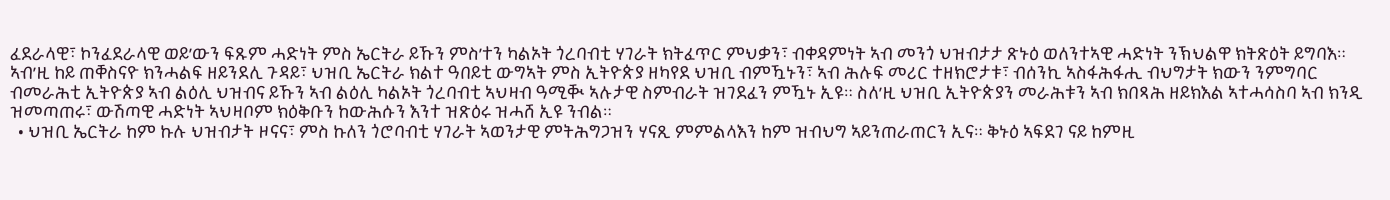ፈደራላዊ፣ ኮንፈደራላዊ ወይ’ውን ፍጹም ሓድነት ምስ ኤርትራ ይኹን ምስ’ተን ካልኦት ጎረባብቲ ሃገራት ክትፈጥር ምህቃን፣ ብቀዳምነት ኣብ መንጎ ህዝብታታ ጽኑዕ ወለንተኣዊ ሓድነት ንኽህልዋ ክትጽዕት ይግባእ። ኣብ’ዚ ከይ ጠቐስናዮ ክንሓልፍ ዘይንደሊ ጉዳይ፣ ህዝቢ ኤርትራ ክልተ ዓበይቲ ውግኣት ምስ ኢትዮጵያ ዘካየደ ህዝቢ ብምዃኑን፣ ኣብ ሕሉፍ መሪር ተዘክሮታቱ፣ ብሰንኪ ኣስፋሕፋሒ ብህግታት ክውን ንምግባር ብመራሕቲ ኢትዮጵያ ኣብ ልዕሊ ህዝብና ይኹን ኣብ ልዕሊ ካልኦት ጎረባብቲ ኣህዛብ ዓሚቚ ኣሉታዊ ስምብራት ዝገደፈን ምዃኑ ኢዩ። ስለ’ዚ ህዝቢ ኢትዮጵያን መራሕቱን ኣብ ክበጻሕ ዘይክእል ኣተሓሳስባ ኣብ ክንዲ ዝመጣጠሩ፣ ውሽጣዊ ሓድነት ኣህዛቦም ክዕቅቡን ከውሕሱን እንተ ዝጽዕሩ ዝሓሸ ኢዩ ንብል።
  • ህዝቢ ኤርትራ ከም ኩሉ ህዝብታት ዞናና፣ ምስ ኩለን ጎሮባብቲ ሃገራት ኣወንታዊ ምትሕግጋዝን ሃናጺ ምምልላእን ከም ዝብህግ ኣይንጠራጠርን ኢና። ቅኑዕ ኣፍደገ ናይ ከምዚ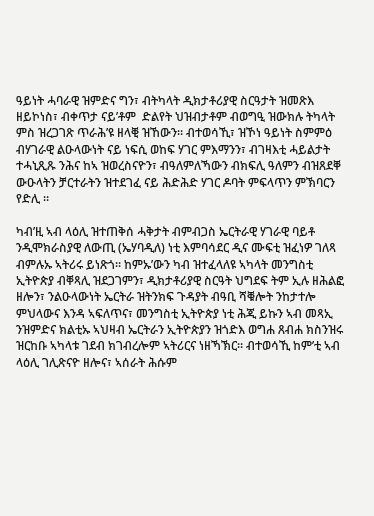ዓይነት ሓባራዊ ዝምድና ግን፣ ብትካላት ዲክታቶሪያዊ ስርዓታት ዝመጽእ ዘይኮነስ፣ ብቀጥታ ናይ’ቶም  ድልየት ህዝብታቶም ብወግዒ ዝውክሉ ትካላት ምስ ዝረጋገጽ ጥራሕ’ዩ ዘላቒ ዝኸውን። ብተወሳኺ፣ ዝኾነ ዓይነት ስምምዕ ብሃገራዊ ልዑላውነት ናይ ነፍሲ ወከፍ ሃገር ምእማንን፣ ብገዛእቲ ሓይልታት ተሓኒጺጹ ንሕና ከኣ ዝወረስናዮን፣ ብዓለምለኻውን ብክፍሊ ዓለምን ብዝጸደቐ ውዑላትን ቻርተራትን ዝተደገፈ ናይ ሕድሕድ ሃገር ዶባት ምፍላጥን ምኽባርን የድሊ ።

ካብ’ዚ ኣብ ላዕሊ ዝተጠቅሰ ሓቅታት ብምብጋስ ኤርትራዊ ሃገራዊ ባይቶ ንዲሞክራስያዊ ለውጢ (ኤሃባዲለ) ነቲ እምባሳደር ዲና ሙፍቲ ዝፈነዎ ገለጻ ብምሉኡ ኣትሪሩ ይነጽጎ። ከምኡ’ውን ካብ ዝተፈላለዩ ኣካላት መንግስቲ ኢትዮጵያ ብቐጻሊ ዝደጋገምን፣ ዲክታቶሪያዊ ስርዓት ህግደፍ ትም ኢሉ ዘሕልፎ ዘሎን፣ ንልዑላውነት ኤርትራ ዝትንክፍ ጉዳያት ብዓቢ ሻቑሎት ንከታተሎ ምህላውና እንዳ ኣፍለጥና፣ መንግስቲ ኢትዮጵያ ነቲ ሕጂ ይኩን ኣብ መጻኢ ንዝምድና ክልቲኡ ኣህዛብ ኤርትራን ኢትዮጵያን ዝጎድእ ወግሐ ጸብሐ ክስንዝሩ ዝርከቡ ኣካላቱ ገደብ ክገብረሎም ኣትሪርና ነዘኻኽር። ብተወሳኺ ከም’ቲ ኣብ ላዕሊ ገሊጽናዮ ዘሎና፣ ኣሰራት ሕሱም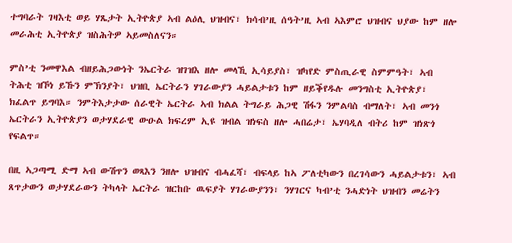ተግባራት ገዛእቲ ወይ ሃጼታት ኢትዮጵያ ኣብ ልዕሊ ህዝብና፣ ክሳብ’ዚ ሰዓት’ዚ ኣብ ኣእምሮ ህዝብና ህያው ከም ዘሎ መራሕቲ ኢትዮጵያ ዝስሕትዎ ኣይመስለናን።

ምስ’ቲ ንመዋእል ብዘይሕጋውነት ንኤርትራ ዝገዝእ ዘሎ መላኺ ኢሳይያስ፣ ዝካየድ ምስጢራዊ ስምምዓት፣ ኣብ ትሕቲ ዝኾነ ይኹን ምኽንያት፣ ህዝቢ ኤርትራን ሃገራውያን ሓይልታቱን ከም ዘይቕየዱሉ መንግስቲ ኢትዮጵያ፣ ክፈልጥ ይግባእ። ንምትእታታው ሰራዊት ኤርትራ ኣብ ክልል ትግራይ ሕጋዊ ሽፋን ንምልባስ ብማለት፣ ኣብ መንጎ ኤርትራን ኢትዮጵያን ወታሃደራዊ ውዑል ክፍረም ኢዩ ዝብል ዝነፍስ ዘሎ ሓበሬታ፣ ኤሃባዲለ ብትሪ ከም ዝነጽጎ የፍልጥ።

በዚ ኣጋጣሚ ድማ ኣብ ውሽጥን ወጻእን ንዘሎ ህዝብና ብሓፈሻ፣ ብፍላይ ከኣ ፖለቲካውን በረገሳውን ሓይልታቱን፣ ኣብ  ጸጥታውን ወታሃደራውን ትካላት ኤርትራ ዝርከቡ ዉፍያት ሃገራውያንን፣ ንሃገርና ካብ’ቲ ንሓድነት ህዝብን መሬትን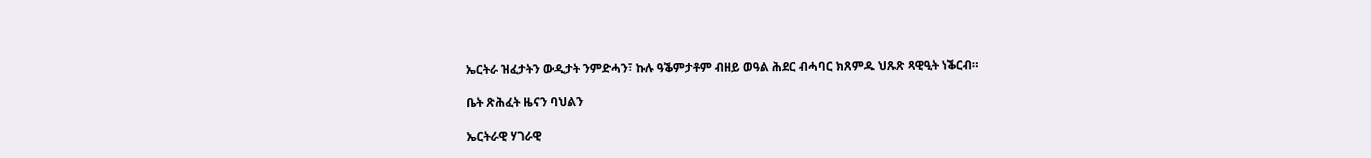ኤርትራ ዝፈታትን ውዲታት ንምድሓን፣ ኩሉ ዓቕምታቶም ብዘይ ወዓል ሕደር ብሓባር ክጸምዱ ህጹጽ ጻዊዒት ነቕርብ።

ቤት ጽሕፈት ዜናን ባህልን

ኤርትራዊ ሃገራዊ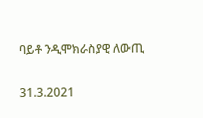ባይቶ ንዲሞክራስያዊ ለውጢ

31.3.2021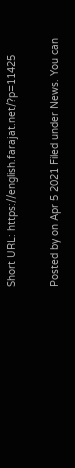Short URL: https://english.farajat.net/?p=11425

Posted by on Apr 5 2021 Filed under News. You can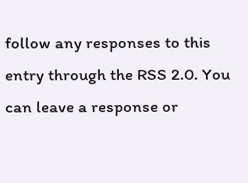follow any responses to this entry through the RSS 2.0. You can leave a response or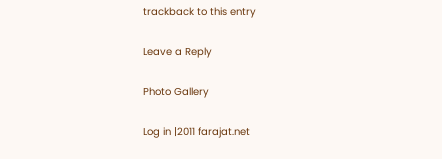trackback to this entry

Leave a Reply

Photo Gallery

Log in |2011 farajat.net